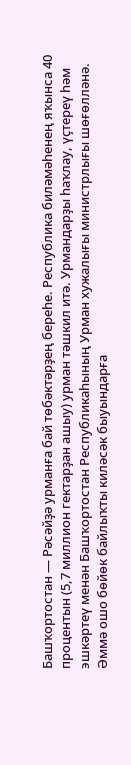Башҡортостан — Рәсәйҙә урманға бай төбәктәрҙең береһе. Республика биләмәһенең яҡынса 40 процентын (5,7 миллион гектарҙан ашыу) урман тәшкил итә. Урмандарҙы һаҡлау, үҫтереү һәм эшкәртеү менән Башҡортостан Республикаһының Урман хужалығы министрлығы шөғөлләнә.
Әммә ошо бөйөк байлыҡты киләсәк быуындарға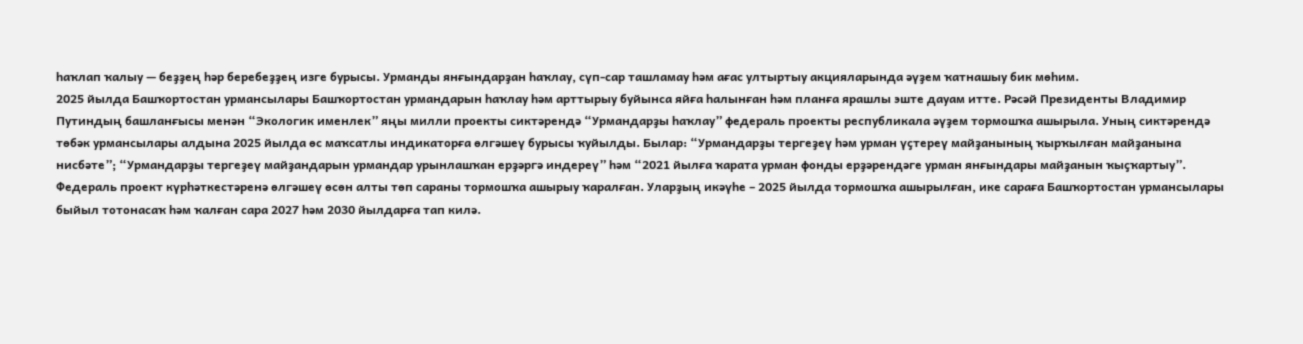һаҡлап ҡалыу — беҙҙең һәр беребеҙҙең изге бурысы. Урманды янғындарҙан һаҡлау, сүп-сар ташламау һәм ағас ултыртыу акцияларында әүҙем ҡатнашыу бик мөһим.
2025 йылда Башҡортостан урмансылары Башҡортостан урмандарын һаҡлау һәм арттырыу буйынса яйға һалынған һәм планға ярашлы эште дауам итте. Рәсәй Президенты Владимир Путиндың башланғысы менән “Экологик именлек” яңы милли проекты сиктәрендә “Урмандарҙы һаҡлау” федераль проекты республикала әүҙем тормошҡа ашырыла. Уның сиктәрендә төбәк урмансылары алдына 2025 йылда өс маҡсатлы индикаторға өлгәшеү бурысы ҡуйылды. Былар: “Урмандарҙы тергеҙеү һәм урман үҫтереү майҙанының ҡырҡылған майҙанына нисбәте”; “Урмандарҙы тергеҙеү майҙандарын урмандар урынлашҡан ерҙәргә индереү” һәм “2021 йылға ҡарата урман фонды ерҙәрендәге урман янғындары майҙанын ҡыҫҡартыу”.
Федераль проект күрһәткестәренә өлгәшеү өсөн алты төп сараны тормошҡа ашырыу ҡаралған. Уларҙың икәүһе – 2025 йылда тормошҡа ашырылған, ике сараға Башҡортостан урмансылары быйыл тотонасаҡ һәм ҡалған сара 2027 һәм 2030 йылдарға тап килә.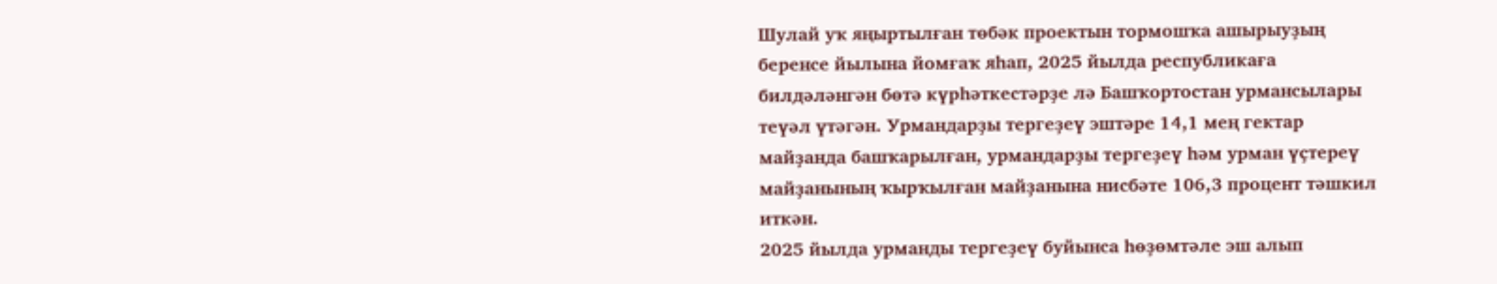Шулай уҡ яңыртылған төбәк проектын тормошҡа ашырыуҙың беренсе йылына йомғаҡ яһап, 2025 йылда республикаға билдәләнгән бөтә күрһәткестәрҙе лә Башҡортостан урмансылары теүәл үтәгән. Урмандарҙы тергеҙеү эштәре 14,1 мең гектар майҙанда башҡарылған, урмандарҙы тергеҙеү һәм урман үҫтереү майҙанының ҡырҡылған майҙанына нисбәте 106,3 процент тәшкил иткән.
2025 йылда урманды тергеҙеү буйынса һөҙөмтәле эш алып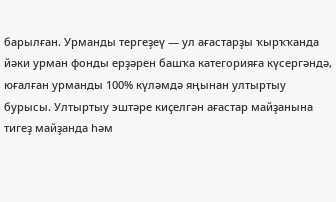барылған. Урманды тергеҙеү — ул ағастарҙы ҡырҡҡанда йәки урман фонды ерҙәрен башҡа категорияға күсергәндә, юғалған урманды 100% күләмдә яңынан ултыртыу бурысы. Ултыртыу эштәре киҫелгән ағастар майҙанына тигеҙ майҙанда һәм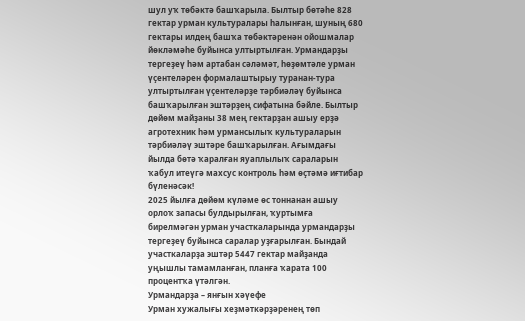шул уҡ төбәктә башҡарыла. Былтыр бөтәһе 828 гектар урман культуралары һалынған, шуның 680 гектары илдең башҡа төбәктәренән ойошмалар йөкләмәһе буйынса ултыртылған. Урмандарҙы тергеҙеү һәм артабан сәләмәт, һөҙөмтәле урман үҫентеләрен формалаштырыу туранан-тура ултыртылған үҫентеләрҙе тәрбиәләү буйынса башҡарылған эштәрҙең сифатына бәйле. Былтыр дөйөм майҙаны 38 мең гектарҙан ашыу ерҙә агротехник һәм урмансылыҡ культураларын тәрбиәләү эштәре башҡарылған. Ағымдағы йылда бөтә ҡаралған яуаплылыҡ сараларын ҡабул итеүгә махсус контроль һәм өҫтәмә иғтибар бүленәсәк!
2025 йылға дөйөм күләме өс тоннанан ашыу орлоҡ запасы булдырылған, ҡуртымға бирелмәгән урман участкаларында урмандарҙы тергеҙеү буйынса саралар уҙғарылған. Бындай участкаларҙа эштәр 5447 гектар майҙанда уңышлы тамамланған, планға ҡарата 100 процентҡа үтәлгән.
Урмандарҙа – янғын хәүефе
Урман хужалығы хеҙмәткәрҙәренең төп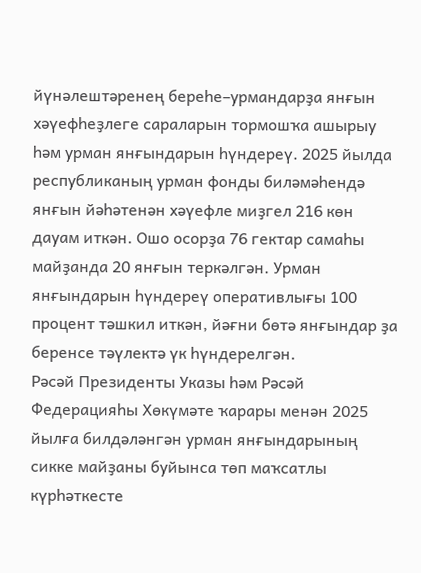йүнәлештәренең береһе–урмандарҙа янғын хәүефһеҙлеге сараларын тормошҡа ашырыу һәм урман янғындарын һүндереү. 2025 йылда республиканың урман фонды биләмәһендә янғын йәһәтенән хәүефле миҙгел 216 көн дауам иткән. Ошо осорҙа 76 гектар самаһы майҙанда 20 янғын теркәлгән. Урман янғындарын һүндереү оперативлығы 100 процент тәшкил иткән, йәғни бөтә янғындар ҙа беренсе тәүлектә үк һүндерелгән.
Рәсәй Президенты Указы һәм Рәсәй Федерацияһы Хөкүмәте ҡарары менән 2025 йылға билдәләнгән урман янғындарының сикке майҙаны буйынса төп маҡсатлы күрһәткесте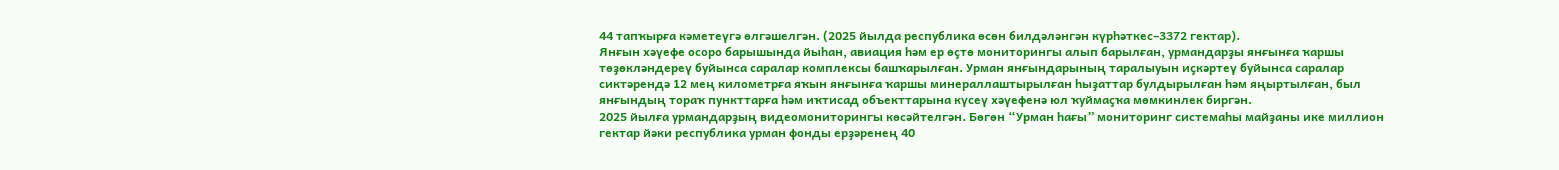44 тапҡырға кәметеүгә өлгәшелгән. (2025 йылда республика өсөн билдәләнгән күрһәткес–3372 гектар).
Янғын хәүефе осоро барышында йыһан, авиация һәм ер өҫтө мониторингы алып барылған, урмандарҙы янғынға ҡаршы төҙөкләндереү буйынса саралар комплексы башҡарылған. Урман янғындарының таралыуын иҫкәртеү буйынса саралар сиктәрендә 12 мең километрға яҡын янғынға ҡаршы минераллаштырылған һыҙаттар булдырылған һәм яңыртылған, был янғындың тораҡ пункттарға һәм иҡтисад объекттарына күсеү хәүефенә юл ҡуймаҫҡа мөмкинлек биргән.
2025 йылға урмандарҙың видеомониторингы көсәйтелгән. Бөгөн “Урман һағы” мониторинг системаһы майҙаны ике миллион гектар йәки республика урман фонды ерҙәренең 40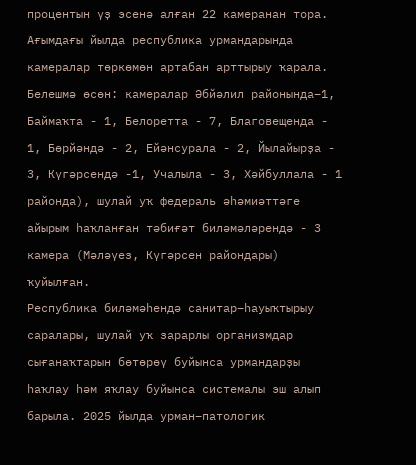процентын үҙ эсенә алған 22 камеранан тора. Ағымдағы йылда республика урмандарында камералар төркөмөн артабан арттырыу ҡарала.
Белешмә өсөн: камералар Әбйәлил районында–1, Баймаҡта - 1, Белоретта - 7, Благовещенда - 1, Бөрйәндә - 2, Ейәнсурала - 2, Йылайырҙа - 3, Күгәрсендә -1, Учалыла - 3, Хәйбуллала - 1 районда), шулай уҡ федераль әһәмиәттәге айырым һаҡланған тәбиғәт биләмәләрендә - 3 камера (Мәләүез, Күгәрсен райондары) ҡуйылған.
Республика биләмәһендә санитар–һауыҡтырыу саралары, шулай уҡ зарарлы организмдар сығанаҡтарын бөтөрөү буйынса урмандарҙы һаҡлау һәм яҡлау буйынса системалы эш алып барыла. 2025 йылда урман–патологик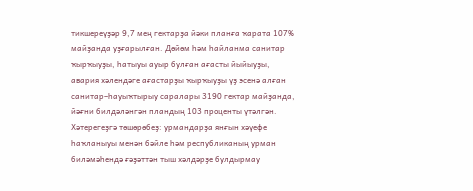тикшереүҙәр 9,7 мең гектарҙа йәки планға ҡарата 107% майҙанда уҙғарылған. Дөйөм һәм һайланма санитар ҡырҡыуҙы, һатыуы ауыр булған ағасты йыйыуҙы, авария хәлендәге ағастарҙы ҡырҡыуҙы үҙ эсенә алған санитар–һауыҡтырыу саралары 3190 гектар майҙанда, йәғни билдәләнгән пландың 103 проценты үтәлгән.
Хәтерегеҙгә төшөрөбеҙ: урмандарҙа янғын хәүефе һаҡланыуы менән бәйле һәм республиканың урман биләмәһендә ғәҙәттән тыш хәлдәрҙе булдырмау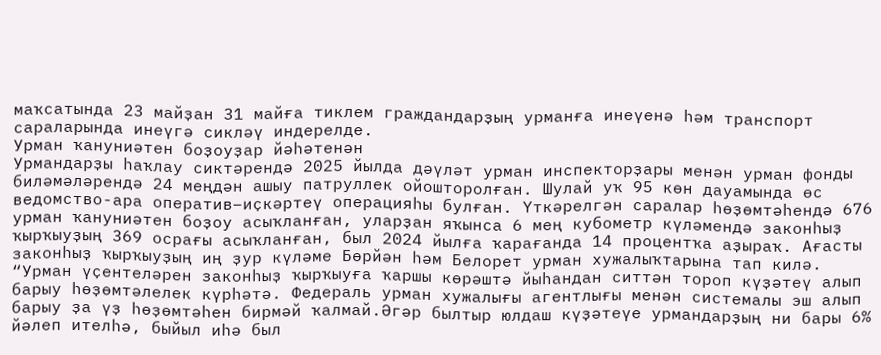маҡсатында 23 майҙан 31 майға тиклем граждандарҙың урманға инеүенә һәм транспорт сараларында инеүгә сикләү индерелде.
Урман ҡануниәтен боҙоуҙар йәһәтенән
Урмандарҙы һаҡлау сиктәрендә 2025 йылда дәүләт урман инспекторҙары менән урман фонды биләмәләрендә 24 меңдән ашыу патруллек ойошторолған. Шулай уҡ 95 көн дауамында өс ведомство-ара оператив–иҫкәртеү операцияһы булған. Үткәрелгән саралар һөҙөмтәһендә 676 урман ҡануниәтен боҙоу асыҡланған, уларҙан яҡынса 6 мең кубометр күләмендә законһыҙ ҡырҡыуҙың 369 осрағы асыҡланған, был 2024 йылға ҡарағанда 14 процентҡа аҙыраҡ. Ағасты законһыҙ ҡырҡыуҙың иң ҙур күләме Бөрйән һәм Белорет урман хужалыҡтарына тап килә.
“Урман үҫентеләрен законһыҙ ҡырҡыуға ҡаршы көрәштә йыһандан ситтән тороп күҙәтеү алып барыу һөҙөмтәлелек күрһәтә. Федераль урман хужалығы агентлығы менән системалы эш алып барыу ҙа үҙ һөҙөмтәһен бирмәй ҡалмай.Әгәр былтыр юлдаш күҙәтеүе урмандарҙың ни бары 6% йәлеп ителһә, быйыл иһә был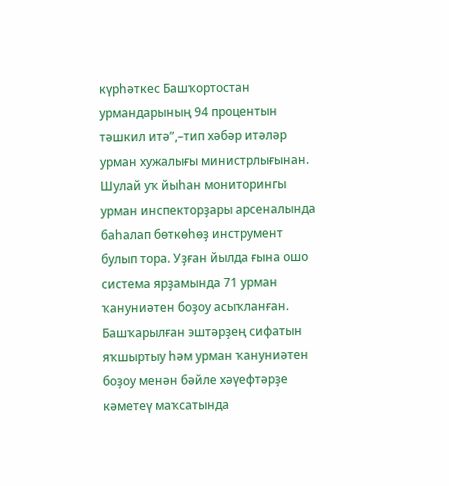күрһәткес Башҡортостан урмандарының 94 процентын тәшкил итә”,–тип хәбәр итәләр урман хужалығы министрлығынан.
Шулай уҡ йыһан мониторингы урман инспекторҙары арсеналында баһалап бөткөһөҙ инструмент булып тора. Уҙған йылда ғына ошо система ярҙамында 71 урман ҡануниәтен боҙоу асыҡланған.
Башҡарылған эштәрҙең сифатын яҡшыртыу һәм урман ҡануниәтен боҙоу менән бәйле хәүефтәрҙе кәметеү маҡсатында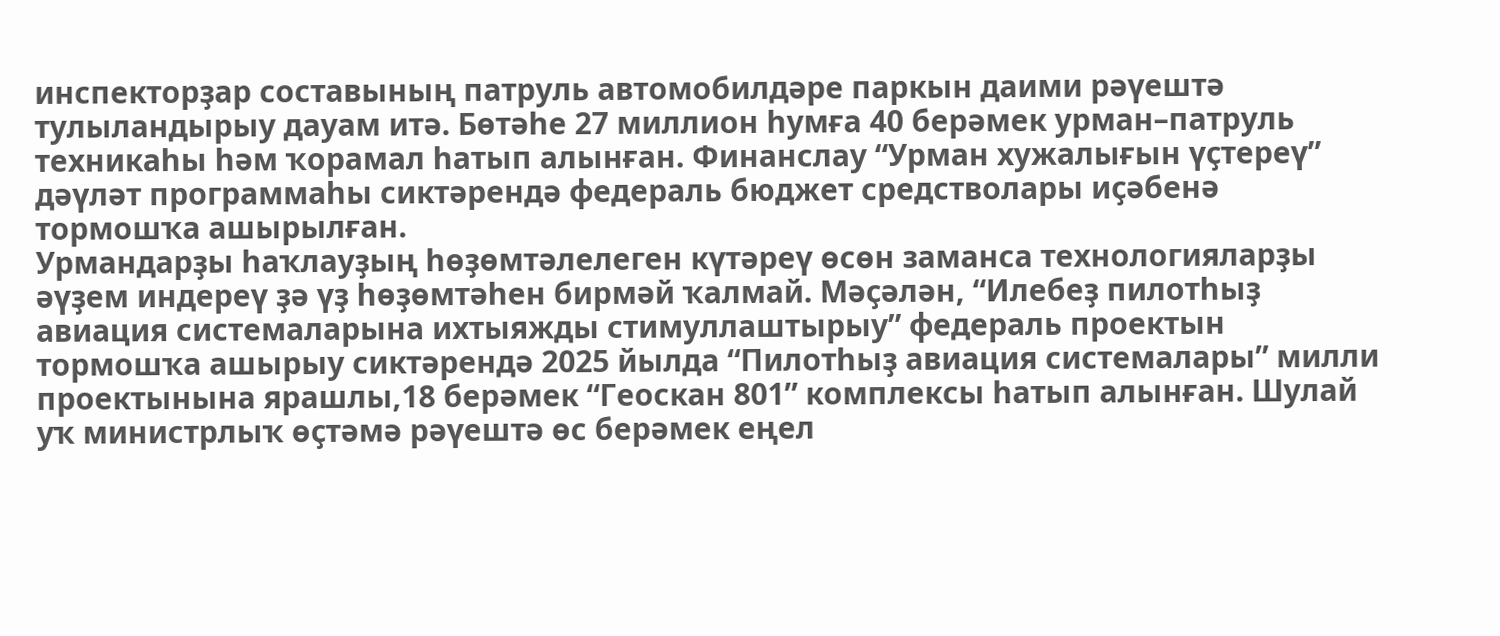инспекторҙар составының патруль автомобилдәре паркын даими рәүештә тулыландырыу дауам итә. Бөтәһе 27 миллион һумға 40 берәмек урман–патруль техникаһы һәм ҡорамал һатып алынған. Финанслау “Урман хужалығын үҫтереү” дәүләт программаһы сиктәрендә федераль бюджет средстволары иҫәбенә тормошҡа ашырылған.
Урмандарҙы һаҡлауҙың һөҙөмтәлелеген күтәреү өсөн заманса технологияларҙы әүҙем индереү ҙә үҙ һөҙөмтәһен бирмәй ҡалмай. Мәҫәлән, “Илебеҙ пилотһыҙ авиация системаларына ихтыяжды стимуллаштырыу” федераль проектын тормошҡа ашырыу сиктәрендә 2025 йылда “Пилотһыҙ авиация системалары” милли проектынына ярашлы,18 берәмек “Геоскан 801” комплексы һатып алынған. Шулай уҡ министрлыҡ өҫтәмә рәүештә өс берәмек еңел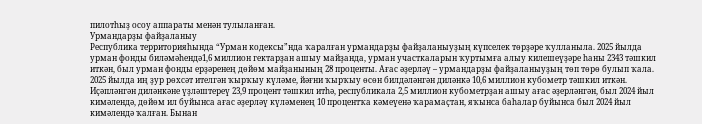пилотһыҙ осоу аппараты менән тулыланған.
Урмандарҙы файҙаланыу
Республика территорияһында “Урман кодексы”нда ҡаралған урмандарҙы файҙаланыуҙың күпселек төрҙәре ҡулланыла. 2025 йылда урман фонды биләмәһендә1,6 миллион гектарҙан ашыу майҙанда, урман участкаларын ҡуртымға алыу килешеүҙәре һаны 2343 тәшкил иткән, был урман фонды ерҙәренең дөйөм майҙанының 28 проценты. Ағас әҙерләү – урмандарҙы файҙаланыуҙың төп төрө булып ҡала. 2025 йылда иң ҙур рөхсәт ителгән ҡырҡыу күләме, йәғни ҡырҡыу өсөн билдәләнгән диләнкә 10,6 миллион кубометр тәшкил иткән. Иҫәпләнгән диләнкәне үҙләштереү 23,9 процент тәшкил итһә, республикала 2,5 миллион кубометрҙан ашыу ағас әҙерләнгән, был 2024 йыл кимәлендә, дөйөм ил буйынса ағас әҙерләү күләменең 10 процентҡа кәмеүенә ҡарамаҫтан, яҡынса баһалар буйынса был 2024 йыл кимәлендә ҡалған. Бынан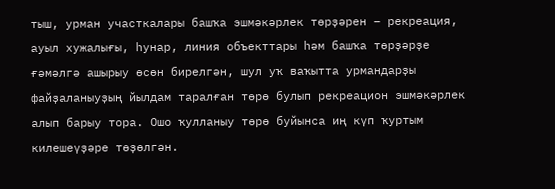тыш, урман участкалары башҡа эшмәкәрлек төрҙәрен – рекреация, ауыл хужалығы, һунар, линия объекттары һәм башҡа төрҙәрҙе ғәмәлгә ашырыу өсөн бирелгән, шул уҡ ваҡытта урмандарҙы файҙаланыуҙың йылдам таралған төрө булып рекреацион эшмәкәрлек алып барыу тора. Ошо ҡулланыу төрө буйынса иң күп ҡуртым килешеүҙәре төҙөлгән.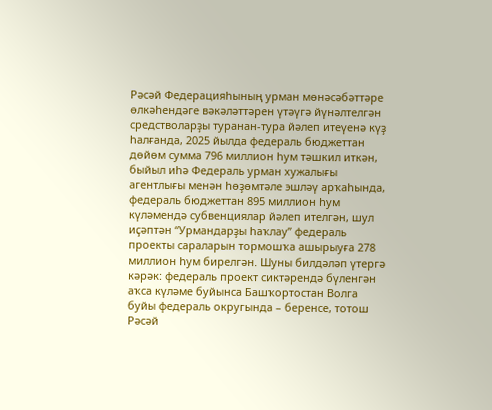Рәсәй Федерацияһының урман мөнәсәбәттәре өлкәһендәге вәкәләттәрен үтәүгә йүнәлтелгән средстволарҙы туранан-тура йәлеп итеүенә күҙ һалғанда, 2025 йылда федераль бюджеттан дөйөм сумма 796 миллион һум тәшкил иткән, быйыл иһә Федераль урман хужалығы агентлығы менән һөҙөмтәле эшләү арҡаһында, федераль бюджеттан 895 миллион һум күләмендә субвенциялар йәлеп ителгән, шул иҫәптән “Урмандарҙы һаҡлау” федераль проекты сараларын тормошҡа ашырыуға 278 миллион һум бирелгән. Шуны билдәләп үтергә кәрәк: федераль проект сиктәрендә бүленгән аҡса күләме буйынса Башҡортостан Волга буйы федераль округында – беренсе, тотош Рәсәй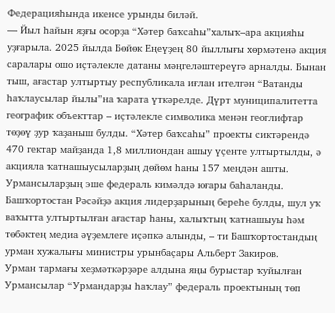Федерацияһында икенсе урынды биләй.
— Йыл һайын яҙғы осорҙа “Хәтер баҡсаһы”халыҡ–ара акцияһы уҙғарыла. 2025 йылда Бөйөк Еңеүҙең 80 йыллығы хөрмәтенә акция саралары ошо иҫтәлекле датаны мәңгеләштереүгә арналды. Бынан тыш, ағастар ултыртыу республикала иғлан ителгән “Ватанды һаҡлаусылар йылы”на ҡарата үткәрелде. Дүрт муниципалитетта географик объекттар – иҫтәлекле символика менән геоглифтар төҙөү ҙур ҡаҙаныш булды. “Хәтер баҡсаһы” проекты сиктәрендә 470 гектар майҙанда 1,8 миллиондан ашыу үҫенте ултыртылды, ә акцияла ҡатнашыусыларҙың дөйөм һаны 157 меңдән ашты. Урмансыларҙың эше федераль кимәлдә юғары баһаланды. Башҡортостан Рәсәйҙә акция лидерҙарының береһе булды, шул уҡ ваҡытта ултыртылған ағастар һаны, халыҡтың ҡатнашыуы һәм төбәктең медиа әүҙемлеге иҫәпкә алынды, – ти Башҡортостандың урман хужалығы министры урынбаҫары Альберт Закиров.
Урман тармағы хеҙмәткәрҙәре алдына яңы бурыстар ҡуйылған
Урмансылар “Урмандарҙы һаҡлау” федераль проектының төп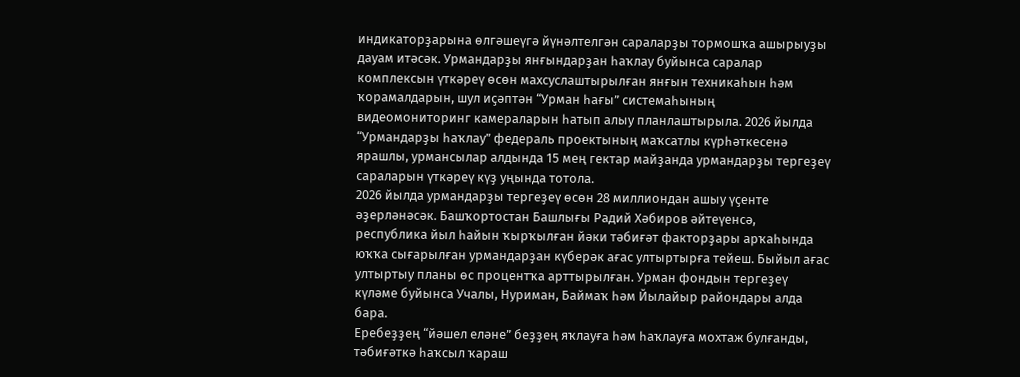индикаторҙарына өлгәшеүгә йүнәлтелгән сараларҙы тормошҡа ашырыуҙы дауам итәсәк. Урмандарҙы янғындарҙан һаҡлау буйынса саралар комплексын үткәреү өсөн махсуслаштырылған янғын техникаһын һәм ҡорамалдарын, шул иҫәптән “Урман һағы” системаһының видеомониторинг камераларын һатып алыу планлаштырыла. 2026 йылда “Урмандарҙы һаҡлау” федераль проектының маҡсатлы күрһәткесенә ярашлы, урмансылар алдында 15 мең гектар майҙанда урмандарҙы тергеҙеү сараларын үткәреү күҙ уңында тотола.
2026 йылда урмандарҙы тергеҙеү өсөн 28 миллиондан ашыу үҫенте әҙерләнәсәк. Башҡортостан Башлығы Радий Хәбиров әйтеүенсә, республика йыл һайын ҡырҡылған йәки тәбиғәт факторҙары арҡаһында юҡҡа сығарылған урмандарҙан күберәк ағас ултыртырға тейеш. Быйыл ағас ултыртыу планы өс процентҡа арттырылған. Урман фондын тергеҙеү күләме буйынса Учалы, Нуриман, Баймаҡ һәм Йылайыр райондары алда бара.
Еребеҙҙең “йәшел еләне” беҙҙең яҡлауға һәм һаҡлауға мохтаж булғанды, тәбиғәткә һаҡсыл ҡараш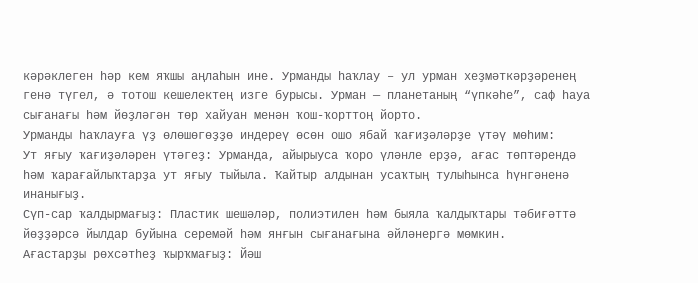кәрәклеген һәр кем яҡшы аңлаһын ине. Урманды һаҡлау – ул урман хеҙмәткәрҙәренең генә түгел, ә тотош кешелектең изге бурысы. Урман — планетаның “үпкәһе”, саф һауа сығанағы һәм йөҙләгән төр хайуан менән ҡош-ҡорттоң йорто.
Урманды һаҡлауға үҙ өлөшөгөҙҙө индереү өсөн ошо ябай ҡағиҙәләрҙе үтәү мөһим:
Ут яғыу ҡағиҙәләрен үтәгеҙ: Урманда, айырыуса ҡоро үләнле ерҙә, ағас төптәрендә һәм ҡарағайлыҡтарҙа ут яғыу тыйыла. Ҡайтыр алдынан усаҡтың тулыһынса һүнгәненә инанығыҙ.
Сүп-сар ҡалдырмағыҙ: Пластик шешәләр, полиэтилен һәм быяла ҡалдыҡтары тәбиғәттә йөҙҙәрсә йылдар буйына серемәй һәм янғын сығанағына әйләнергә мөмкин.
Ағастарҙы рөхсәтһеҙ ҡырҡмағыҙ: Йәш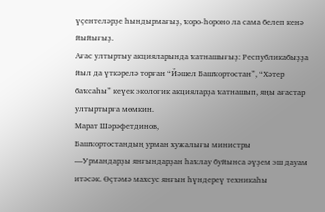үҫентеләрҙе һындырмағыҙ, ҡоро-һороно ла сама белеп кенә йыйығыҙ.
Ағас ултыртыу акцияларында ҡатнашығыҙ: Республикабыҙҙа йыл да үткәрелә торған “Йәшел Башҡортостан”, “Хәтер баҡсаһы” кеүек экологик акцияларҙа ҡатнашып, яңы ағастар ултыртырға мөмкин.
Марат Шәрәфетдинов,
Башҡортостандың урман хужалығы министры
—Урмандарҙы янғындарҙан һаҡлау буйынса әүҙем эш дауам итәсәк. Өҫтәмә махсус янғын һүндереү техникаһы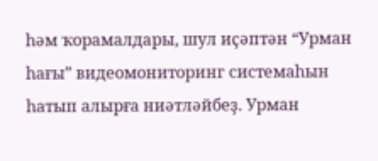һәм ҡорамалдары, шул иҫәптән “Урман һағы” видеомониторинг системаһын һатып алырға ниәтләйбеҙ. Урман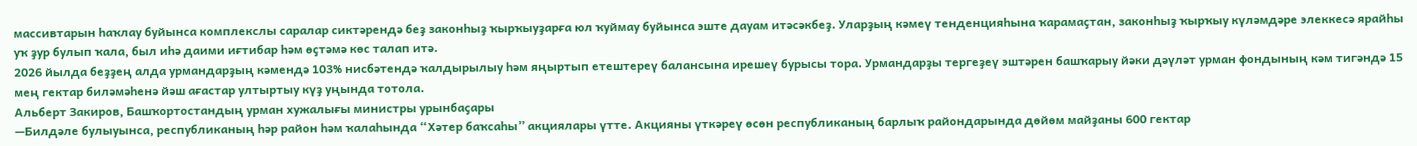массивтарын һаҡлау буйынса комплекслы саралар сиктәрендә беҙ законһыҙ ҡырҡыуҙарға юл ҡуймау буйынса эште дауам итәсәкбеҙ. Уларҙың кәмеү тенденцияһына ҡарамаҫтан, законһыҙ ҡырҡыу күләмдәре элеккесә ярайһы уҡ ҙур булып ҡала, был иһә даими иғтибар һәм өҫтәмә көс талап итә.
2026 йылда беҙҙең алда урмандарҙың кәмендә 103% нисбәтендә ҡалдырылыу һәм яңыртып етештереү балансына ирешеү бурысы тора. Урмандарҙы тергеҙеү эштәрен башҡарыу йәки дәүләт урман фондының кәм тигәндә 15 мең гектар биләмәһенә йәш ағастар ултыртыу күҙ уңында тотола.
Альберт Закиров, Башҡортостандың урман хужалығы министры урынбаҫары
—Билдәле булыуынса, республиканың һәр район һәм ҡалаһында “Хәтер баҡсаһы” акциялары үтте. Акцияны үткәреү өсөн республиканың барлыҡ райондарында дөйөм майҙаны 600 гектар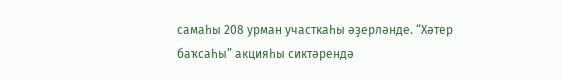самаһы 208 урман участкаһы әҙерләнде. “Хәтер баҡсаһы” акцияһы сиктәрендә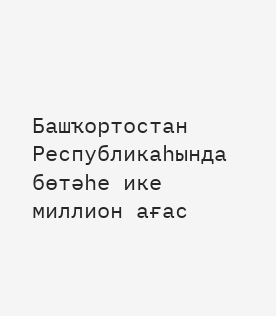Башҡортостан Республикаһында бөтәһе ике миллион ағас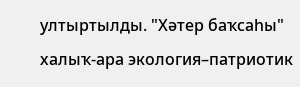ултыртылды. "Хәтер баҡсаһы" халыҡ-ара экология–патриотик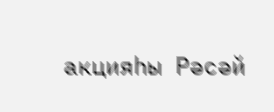акцияһы Рәсәй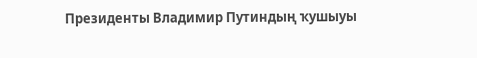Президенты Владимир Путиндың ҡушыуы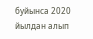буйынса 2020 йылдан алып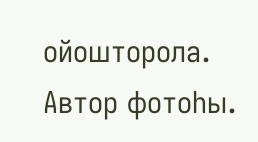ойошторола.
Автор фотоһы.